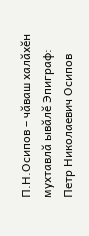П.Н.Осипов – чăваш халăхĕн мухтавлă ывăлĕ Эпиграф: Петр Николаевич Осипов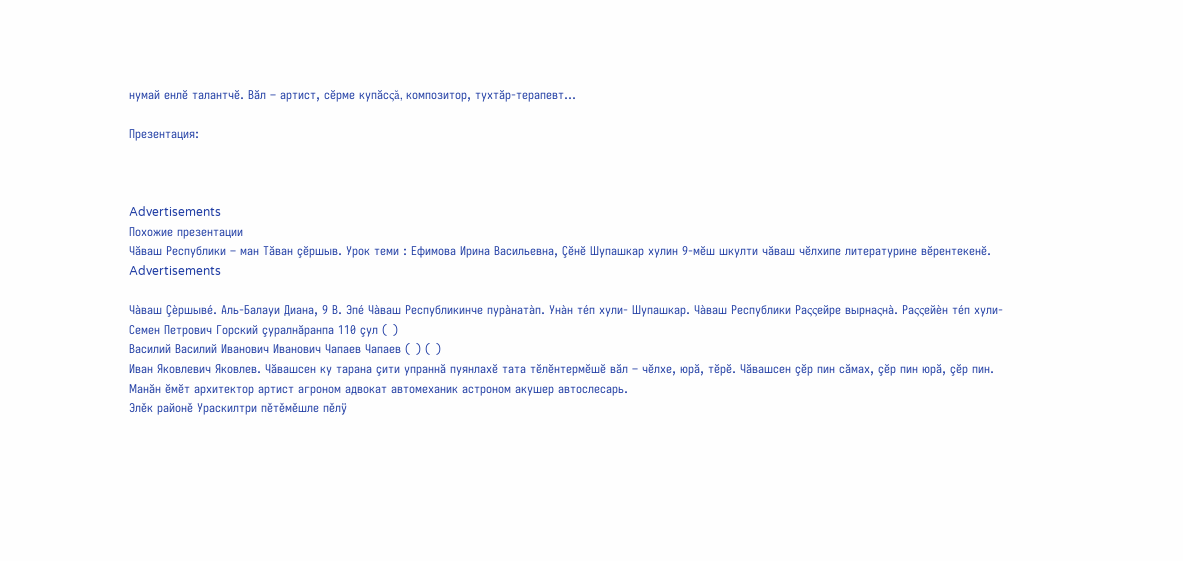нумай енлĕ талантчĕ. Вăл – артист, сĕрме купăсςă, композитор, тухтăр-терапевт…

Презентация:



Advertisements
Похожие презентации
Чăваш Республики – ман Тăван çĕршыв. Урок теми : Ефимова Ирина Васильевна, Çĕнĕ Шупашкар хулин 9-мĕш шкулти чăваш чĕлхипе литературине вĕрентекенĕ.
Advertisements

Чàваш Çèршывé. Аль-Балауи Диана, 9 В. Эпé Чàваш Республикинче пурàнатàп. Унàн тéп хули- Шупашкар. Чàваш Республики Раςςейре вырнаςнà. Раςςейèн тéп хули-
Семен Петрович Горский çуралнăранпа 110 çул ( )
Василий Василий Иванович Иванович Чапаев Чапаев ( ) ( )
Иван Яковлевич Яковлев. Чăвашсен ку тарана çити упраннă пуянлахĕ тата тĕлĕнтермĕшĕ вăл – чĕлхе, юрă, тĕрĕ. Чăвашсен çĕр пин сăмах, çĕр пин юрă, çĕр пин.
Манăн ĕмĕт архитектор артист агроном адвокат автомеханик астроном акушер автослесарь.
Элěк районě Ураскилтри пěтěмěшле пěлÿ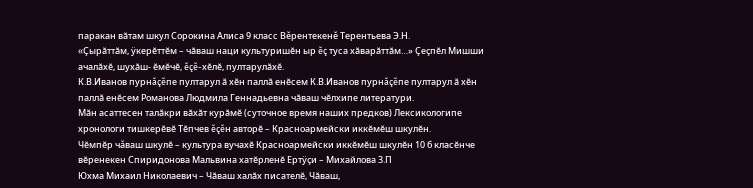паракан вăтам шкул Сорокина Алиса 9 класс Вěрентекенě Терентьева Э.Н.
«Çырăттăм, ÿкерĕттĕм – чăваш наци культуришĕн ыр ĕç туса хăварăттăм…» Çеçпĕл Мишши ачалăхĕ, шухăш- ĕмĕчĕ, ĕçĕ-хĕлĕ, пултарулăхĕ.
К.В.Иванов пурнăçĕпе пултарул ӑ хĕн паллă енĕсем К.В.Иванов пурнăçĕпе пултарул ӑ хĕн паллă енĕсем Романова Людмила Геннадьевна чăваш чĕлхипе литератури.
Мăн асаттесен талăкри вăхăт курăмĕ (суточное время наших предков) Лексикологипе хронологи тишкерĕвĕ Тĕпчев ĕçĕн авторĕ – Красноармейски иккĕмĕш шкулĕн.
Чĕмпĕр чǎваш шкулĕ – культура вучахĕ Красноармейски иккĕмĕш шкулĕн 10 б класĕнче вĕренекен Спиридонова Мальвина хатĕрленĕ Ертÿçи – Михайлова З.П
Юхма Михаил Николаевич – Чăваш халăх писателĕ, Чăваш,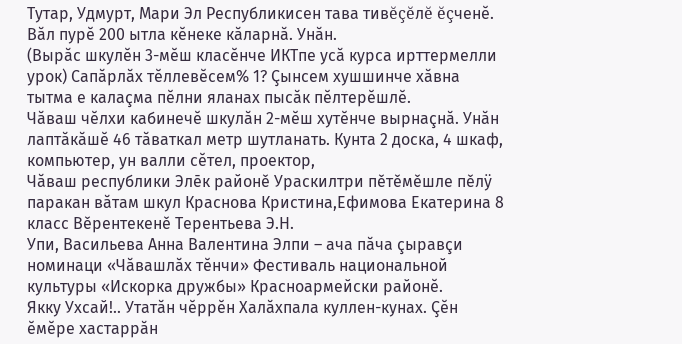Тутар, Удмурт, Мари Эл Республикисен тава тивĕçĕлĕ ĕçченĕ. Вăл пурĕ 200 ытла кĕнеке кăларнă. Унăн.
(Вырăс шкулĕн 3-мĕш класĕнче ИКТпе усă курса ирттермелли урок) Сапăрлăх тĕллевĕсем% 1? Çынсем хушшинче хăвна тытма е калаçма пĕлни яланах пысăк пĕлтерĕшлĕ.
Чăваш чĕлхи кабинечĕ шкулăн 2-мĕш хутĕнче вырнаçнă. Унăн лаптăкăшĕ 46 тăваткал метр шутланать. Кунта 2 доска, 4 шкаф, компьютер, ун валли сĕтел, проектор,
Чăваш республики Элēк районě Ураскилтри пěтěмěшле пěлÿ паракан вăтам шкул Краснова Кристина,Ефимова Екатерина 8 класс Вěрентекенě Терентьева Э.Н.
Упи, Васильева Анна Валентина Элпи – ача пăча çыравçи номинаци «Чăвашлăх тĕнчи» Фестиваль национальной культуры «Искорка дружбы» Красноармейски районĕ.
Якку Ухсай!.. Утатăн чĕррĕн Халăхпала куллен-кунах. Çĕн ĕмĕре хастаррăн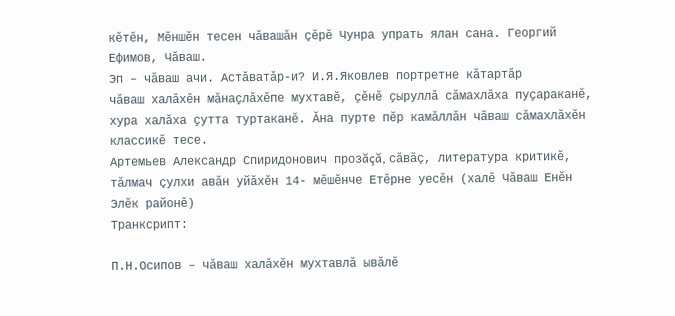кĕтĕн, Мĕншĕн тесен чăвашăн çĕрĕ Чунра упрать ялан сана. Георгий Ефимов, Чăваш.
Эп – чăваш ачи. Астăватăр-и? И.Я.Яковлев портретне кăтартăр
чӑваш халӑхӗн мӑнаҫлӑхӗпе мухтавӗ, ҫӗнӗ ҫыруллӑ сӑмахлӑха пуҫараканӗ, хура халӑха ҫутта туртаканӗ. Ӑна пурте пӗр камӑллӑн чӑваш сӑмахлӑхӗн классикӗ тесе.
Артемьев Александр Спиридонович прозăçă, сăвăç, литература критикĕ, тăлмач çулхи авăн уйăхĕн 14- мĕшĕнче Етĕрне уесĕн (халĕ Чăваш Енĕн Элĕк районĕ)
Транксрипт:

П.Н.Осипов – чăваш халăхĕн мухтавлă ывăлĕ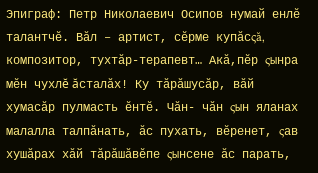Эпиграф: Петр Николаевич Осипов нумай енлĕ талантчĕ. Вăл – артист, сĕрме купăсςă, композитор, тухтăр-терапевт… Акă,пĕр ςынра мĕн чухлĕ ăсталăх! Ку тăрăшусăр, вăй хумасăр пулмасть ĕнтĕ. Чăн- чăн ςын яланах малалла талпăнать, ăс пухать, вĕренет, ςав хушăрах хăй тăрăшăвĕпе ςынсене ăс парать,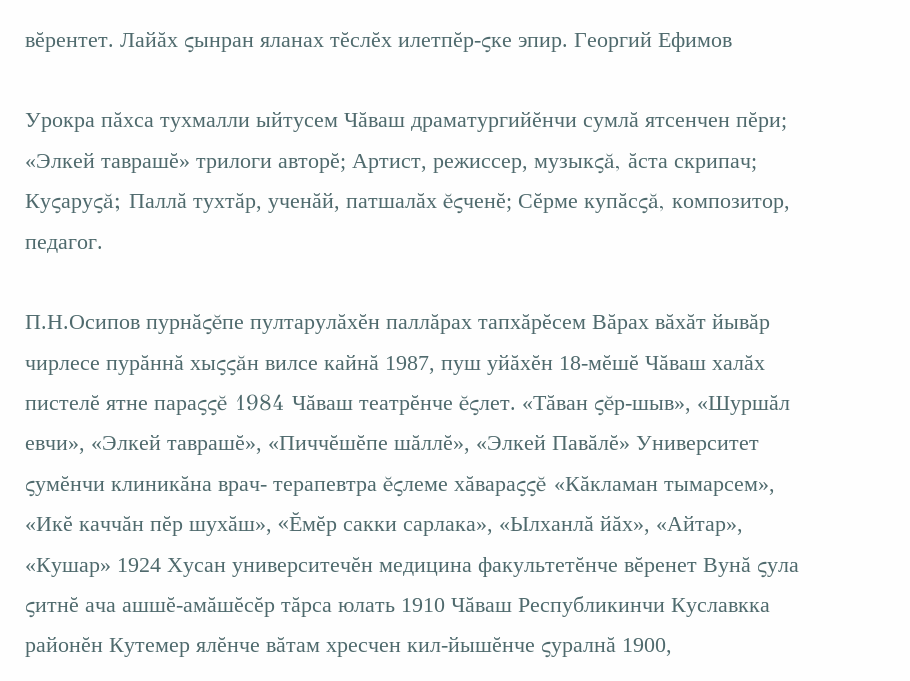вĕрентет. Лайăх ςынран яланах тĕслĕх илетпĕр-ςке эпир. Георгий Ефимов

Урокра пăхса тухмалли ыйтусем Чăваш драматургийĕнчи сумлă ятсенчен пĕри; «Элкей таврашĕ» трилоги авторĕ; Артист, режиссер, музыкςă, ăста скрипач; Куςаруςă; Паллă тухтăр, ученăй, патшалăх ĕςченĕ; Сĕрме купăсςă, композитор, педагог.

П.Н.Осипов пурнăςĕпе пултарулăхĕн паллăрах тапхăрĕсем Вăрах вăхăт йывăр чирлесе пурăннă хыςςăн вилсе кайнă 1987, пуш уйăхĕн 18-мĕшĕ Чăваш халăх пистелĕ ятне параςςĕ 1984 Чăваш театрĕнче ĕςлет. «Тăван ςĕр-шыв», «Шуршăл евчи», «Элкей таврашĕ», «Пиччĕшĕпе шăллĕ», «Элкей Павăлĕ» Университет ςумĕнчи клиникăна врач- терапевтра ĕςлеме хăвараςςĕ «Кăкламан тымарсем», «Икĕ каччăн пĕр шухăш», «Ĕмĕр сакки сарлака», «Ылханлă йăх», «Айтар», «Кушар» 1924 Хусан университечĕн медицина факультетĕнче вĕренет Вунă ςула ςитнĕ ача ашшĕ-амăшĕсĕр тăрса юлать 1910 Чăваш Республикинчи Куславкка районĕн Кутемер ялĕнче вăтам хресчен кил-йышĕнче ςуралнă 1900,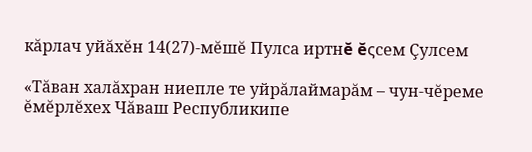кăрлач уйăхĕн 14(27)-мĕшĕ Пулса иртнĕ ĕςсем Çулсем

«Тăван халăхран ниепле те уйрăлаймарăм – чун-чĕреме ĕмĕрлĕхех Чăваш Республикипе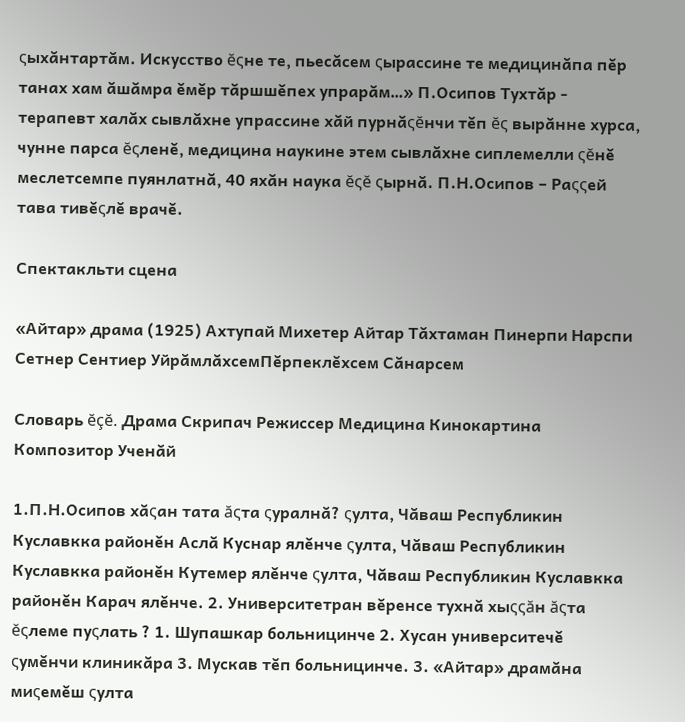ςыхăнтартăм. Искусство ĕςне те, пьесăсем ςырассине те медицинăпа пĕр танах хам ăшăмра ĕмĕр тăршшĕпех упрарăм…» П.Осипов Тухтăр - терапевт халăх сывлăхне упрассине хăй пурнăςĕнчи тĕп ĕς вырăнне хурса, чунне парса ĕςленĕ, медицина наукине этем сывлăхне сиплемелли ςĕнĕ меслетсемпе пуянлатнă, 40 яхăн наука ĕςĕ ςырнă. П.Н.Осипов – Раςςей тава тивĕςлĕ врачĕ.

Спектакльти сцена

«Айтар» драма (1925) Ахтупай Михетер Айтар Тăхтаман Пинерпи Нарспи Сетнер Сентиер УйрăмлăхсемПĕрпеклĕхсем Сăнарсем

Словарь ĕçĕ. Драма Скрипач Режиссер Медицина Кинокартина Композитор Ученăй

1.П.Н.Осипов хăςан тата ăςта ςуралнă? ςулта, Чăваш Республикин Куславкка районĕн Аслă Куснар ялĕнче ςулта, Чăваш Республикин Куславкка районĕн Кутемер ялĕнче ςулта, Чăваш Республикин Куславкка районĕн Карач ялĕнче. 2. Университетран вĕренсе тухнă хыςςăн ăςта ĕςлеме пуςлать ? 1. Шупашкар больницинче 2. Хусан университечĕ ςумĕнчи клиникăра 3. Мускав тĕп больницинче. 3. «Айтар» драмăна миςемĕш ςулта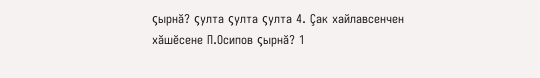ςырнă? ςулта ςулта ςулта 4. Çак хайлавсенчен хăшĕсене П.Осипов ςырнă? 1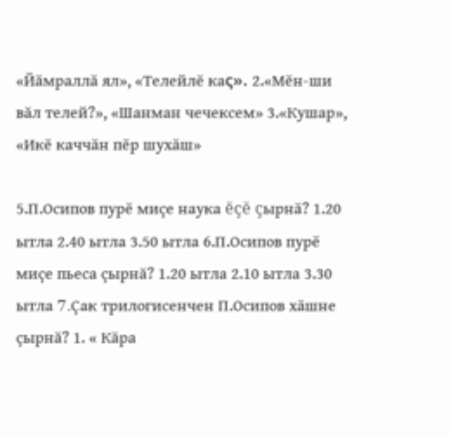«Йăмраллă ял», «Телейлĕ каς». 2.«Мĕн-ши вăл телей?», «Шанман чечексем» 3.«Кушар», «Икĕ каччăн пĕр шухăш»

5.П.Осипов пурĕ миçе наука ĕçĕ çырнă? 1.20 ытла 2.40 ытла 3.50 ытла 6.П.Осипов пурĕ миçе пьеса çырнă? 1.20 ытла 2.10 ытла 3.30 ытла 7.Çак трилогисенчен П.Осипов хăшне çырнă? 1. « Кăра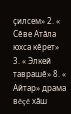çилсем» 2. « Сĕве Атăла юхса кĕрет» 3. « Элкей таврашĕ» 8. « Айтар» драма вĕçĕ хăш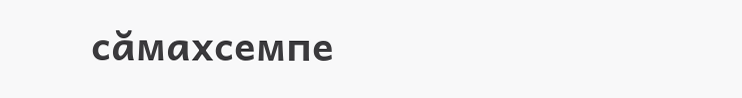сăмахсемпе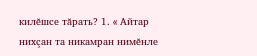килĕшсе тăрать? 1. « Айтар нихçан та никамран нимĕнле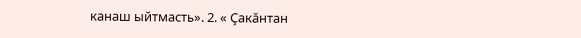канаш ыйтмасть». 2. « Çакăнтан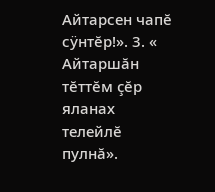Айтарсен чапĕ сÿнтĕр!». 3. « Айтаршăн тĕттĕм çĕр яланах телейлĕ пулнă».